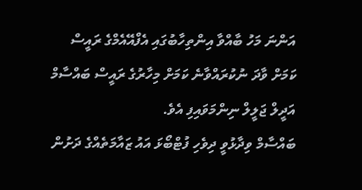އަންނަ މަހު ބާއްވާ އިންތިހާބުގައި އެފްއޭއެމްގެ ރައީސް ކަމަށް ވާދަ ނުކުރައްވާނެ ކަމަށް މިހާރުގެ ރައީސް ބައްސާމް އަދީލް ޖަލީލް ނިންމަވައިފި އެވެ.
ބައްސާމް ވިދާޅުވީ ދިވެހި ފުޓްބޯޅަ އައު ޒައާމަތެއްގެ ދަށުން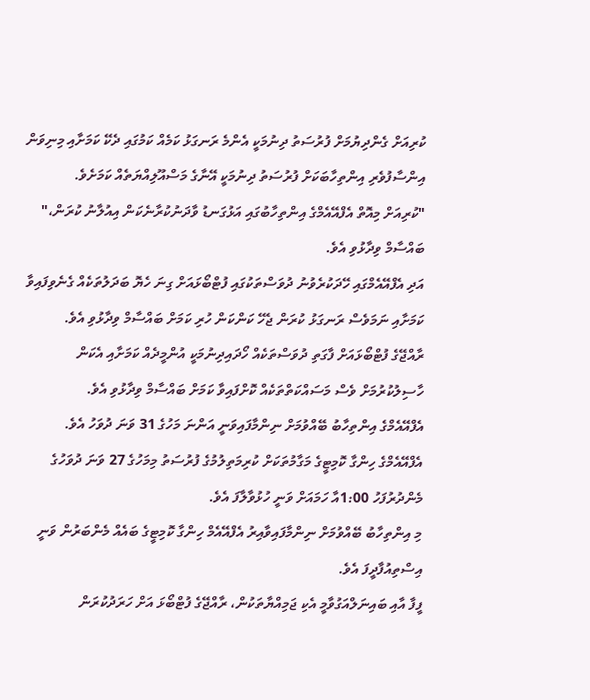ކުރިއަށް ގެންދިޔުމަށް ފުރުސަތު ދިނުމަކީ އެންމެ ރަނގަޅު ކަމެއް ކަމުގައި ދެކޭ ކަމަށާއި މިނިވަން އިންސާފުވެރި އިންތިހާބަކަށް ފުރުސަތު ދިނުމަކީ އޭނާގެ މަސްއޫލިއްޔަތެއް ކަމަށެވެ.
"ކުރިއަށް މިއޮތް އެފްއޭއެމްގެ އިންތިހާބުގައި އަޅުގަނޑު ވާދަނުކުރާނެކަން އިއުލާނު ކުރަން،" ބައްސާމް ވިދާޅުވި އެވެ.
އަދި އެފްއޭއެމްގައި ހޭދަކުރެވުނު ދުވަސްތަކުގައި ފުޓްބޯޅައަށް ގިނަ ހެޔޮ ބަދަލުތަކެއް ގެނެވިފައިވާ ކަމަށާއި ނަމަވެސް ރަނގަޅު ކުރަން ޖެހޭ ކަންކަން ހުރި ކަމަށް ބައްސާމް ވިދާޅުވި އެވެ.
ރާއްޖޭގެ ފުޓްބޯޅައަށް ފާގަތި ދުވަސްތަކެއް ހޯދައިދިނުމަކީ އުންމީދެއް ކަމަށާއި އެކަން ހާސިލުކުރުމަށް ވެސް މަސައްކަތްތަކެއް ކޮށްފައިވާ ކަމަށް ބައްސާމް ވިދާޅުވި އެވެ.
އެފްއޭއެމްގެ އިންތިހާބު ބޭއްވުމަށް ނިންމާފައިވަނީ އަންނަ މަހުގެ 31 ވަނަ ދުވަހު އެވެ.
އެފްއޭއެމްގެ ހިންގާ ކޮމިޓީގެ މަގާމުތަކަށް ކުރިމަތިލުމުގެ ފުރުސަތު މިމަހުގެ 27 ވަނަ ދުވަހުގެ މެންދުރުފަހު 1:00އާ ހަމައަށް ވަނީ ހުޅުވާލާފަ އެވެ.
މި އިންތިހާބު ބޭއްވުމަށް ނިންމާފައިވާއިރު އެފްއޭއެމް ހިންގާ ކޮމިޓީގެ ބައެއް މެންބަރުން ވަނީ އިސްތިއުފާދީފަ އެވެ.
ފީފާ އާއި ބައިނަލްއަގުވާމީ އެކި ޖަމިއްޔާތަކުން، ރާއްޖޭގެ ފުޓްބޯޅަ އަށް ހަރަދުކުރަން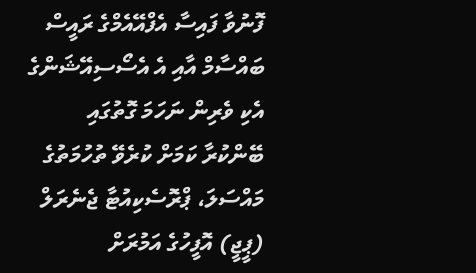ފޮނުވާ ފައިސާ އެފްއޭއެމްގެ ރައީސް ބައްސާމް އާއި އެ އެސޯސިއޭޝަންގެ އެކި ވެރިން ނަހަމަ ގޮތުގައި ބޭންކުރާ ކަމަށް ކުރެވޭ ތުހުމަތުގެ މައްސަލަ، ޕްރޮސެކިއުޓާ ޖެނެރަލް (ޕީޖީ) އޮފީހުގެ އަމުރަށް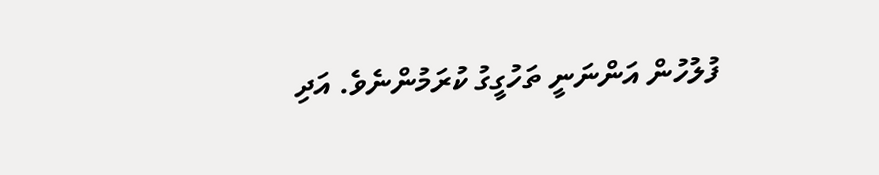ފުލުހުން އަންނަނީ ތަހުގީގު ކުރަމުންނެވެ. އަދި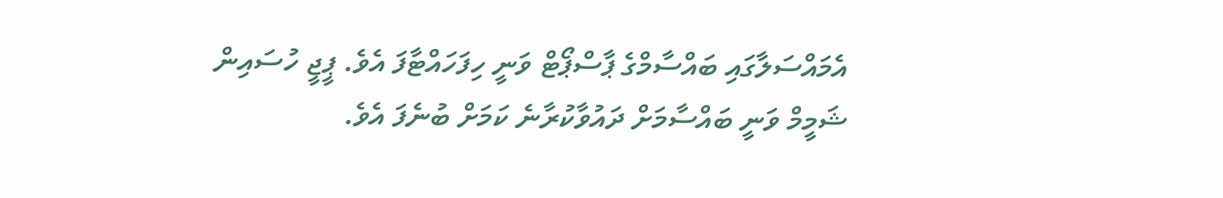އެމައްސަލާގައި ބައްސާމްގެ ޕާސްޕޯޓް ވަނީ ހިފަހައްޓާފަ އެވެ. ޕީޖީ ހުސައިން ޝަމީމް ވަނީ ބައްސާމަށް ދައުވާކުރާނެ ކަމަށް ބުނެފަ އެވެ.